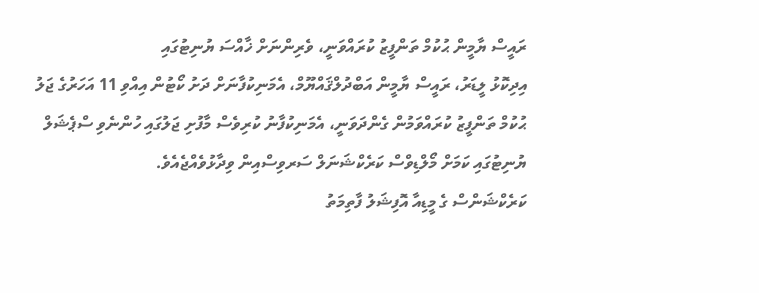ރައީސް ޔާމީން ޙުކުމް ތަންފީޒު ކުރައްވަނީ، ވެރިންނަށް ޚާއްސަ ޔުނިޓުގައި
އިދިކޮޅު ލީޑަރު، ރައީސް ޔާމީން އަބްދުލްޤައްޔޫމް، އެމަނިކުފާނަށް ދަށު ކޯޓުން އިއްވި 11 އަހަރުގެ ޖަލު ޙުކުމް ތަންފީޒު ކުރައްވަމުން ގެންދަވަނީ، އެމަނިކުފާނު ކުރިވެސް މާފުށި ޖަލުގައި ހުންނެވި ސްޕެޝަލް ޔުނިޓުގައި ކަމަށް މޯލްޑިވްސް ކަރެކްޝަނަލް ސަރވިސްއިން ވިދާޅުވެއްޖެއެވެ.
ކަރެކްޝަންސް ގެ މީޑިއާ އޮފިޝަލު ފާތިމަތު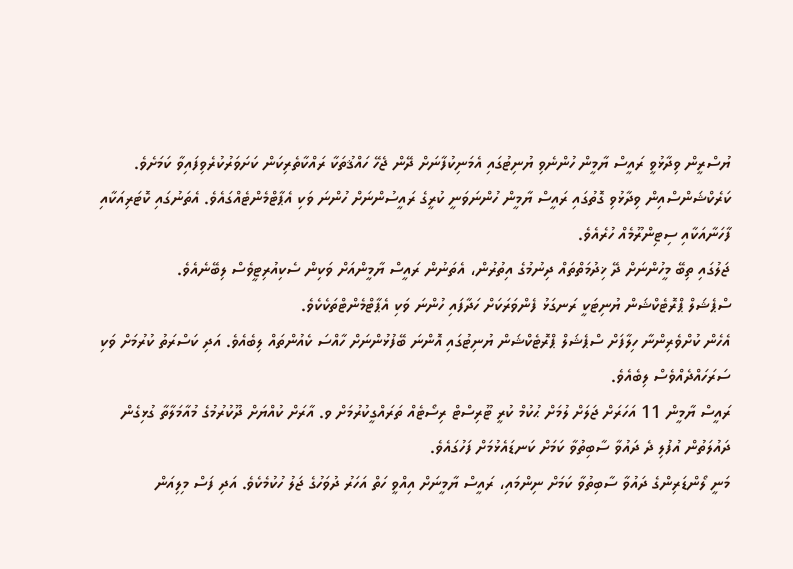ޔުސްރީން ވިދާޅުވީ ރައީސް ޔާމީން ހުންނެވި ޔުނިޓުގައި އެމަނިކުފާނަށް ދޭން ޖެހޭ ހައްޤުތަކާ ރައްކާތެރިކަން ކަށަވަރުކުރެވިފައިވާ ކަމަށެވެ.
ކަރެކްޝަންސްއިން ވިދާޅުވި ގޮތުގައި ރައީސް ޔާމީން ހުންނަވަނީ ކުރީގެ ރައީސުންނަށް ހުންނަ ވަކި އެޕާޓްމެންޓެއްގައެވެ. އެތަނުގައި ކޮޓަރިއަކާއި ފާހަނާއަކާއި ސިޓިންރޫމެއް ހުރެއެވެ.
ޖަލުގައި ތިބޭ މީހުންނަށް ދޭ ޚިދުމަތްތައް ދިނުމުގެ އިތުރުން، އެތަނުން ރައީސް ޔާމީންއަށް ވަކިން ސެކިއުރިޓީވެސް ލިބޭނެއެވެ.
ސްޕެޝަލް ޕްރޮޓެކްޝަން ޔުނިޓަކީ ރަނގަޅު ފެންވަރަކަށް ހަދާފައި ހުންނަ ވަކި އެޕާޓްމެންޓްތަކެކެވެ.
އެހެން ކުށްވެރިންނާ ހިލާފަށް ސްޕެޝަލް ޕްރޮޓެކްޝަން ޔުނިޓުގައި އޮންނަ ބޭފުޅުންނަށް ހާއްސަ ކެއުންތައް ލިބެއެވެ. އަދި ކަސްރަތު ކުރުމަށް ވަކި ސަރަހައްދެއްވެސް ލިބެއެވެ.
ރައީސް ޔާމީން 11 އަހަރަށް ޖަލަށް ލުމަށް ޙުކުމް ކުރީ ޓޫރިސްޓް ރިސޯޓެއް ތަރައްގީކުރުމަށް ވ. އާރަށް ކުއްޔަށް ދޫކުރުމުގެ މުއާމަލާތާ ގުޅިގެން ދައުލަތުން އުފުލި ދެ ދައުވާ ސާބިތުވާ ކަމަށް ކަނޑައެޅުމަށް ފަހުގައެވެ.
މަނީ ލޯންޑަރިންގެ ދައުވާ ސާބިތުވާ ކަމަށް ނިންމައި، ރައީސް ޔާމީނަށް އިއްވީ ހަތް އަހަރު ދުވަހުގެ ޖަލު ހުކުމެކެވެ. އަދި ފަސް މިލިއަން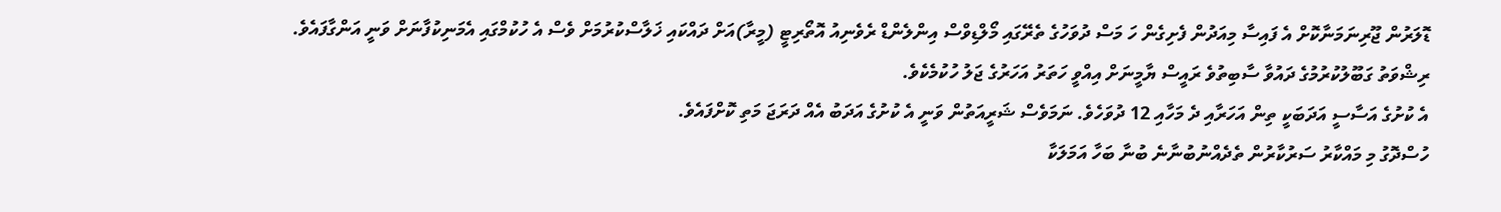ޑޮލަރުން ޖޫރިނަމަނާކޮށް އެ ފައިސާ މިއަދުން ފެށިގެން ހަ މަސް ދުވަހުގެ ތެރޭގައި މޯލްޑިވްސް އިންލެންޑް ރެވެނިއު އޮތޯރިޓީ (މީރާ)އަށް ދައްކައި ޚަލާސްކުރުމަށް ވެސް އެ ހުކުމްގައި އެމަނިކުފާނަށް ވަނީ އަންގާފައެވެ.
ރިޝްވަތު ގަބޫލުކުރުމުގެ ދައުވާ ސާބިތުވެ ރައީސް ޔާމީނަށް އިއްވީ ހަތަރު އަހަރުގެ ޖަލު ހުކުމެކެވެ.
އެ ކުށުގެ އަސާސީ އަދަބަކީ ތިން އަހަރާއި ދެ މަހާއި 12 ދުވަހެވެ. ނަމަވެސް ޝަރީއަތުން ވަނީ އެ ކުށުގެ އަދަބު އެއް ދަރަޖަ މަތި ކޮށްފައެވެ.
ހުސްދޮގު މި މައްކާރު ސަރުކާރުން ތެދެއްނުބުނާނެ ބުނާ ބަހާ އަމަލަކާ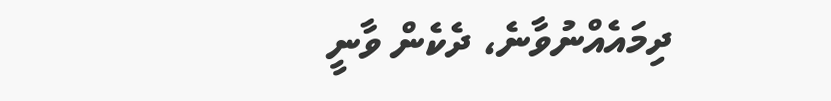ދިމައެއްނުވާނެ، ދެކެން ވާނީ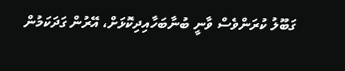ގަބޫލު ކުރަންވެސް ވާނީ ބުނާބަހާއިދިކޮޅަށް، އޭރުން ގަދަކަމުން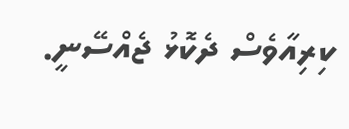ކިރިއާވެސް ދެކޮޅު ޖެއްސޭނީ.